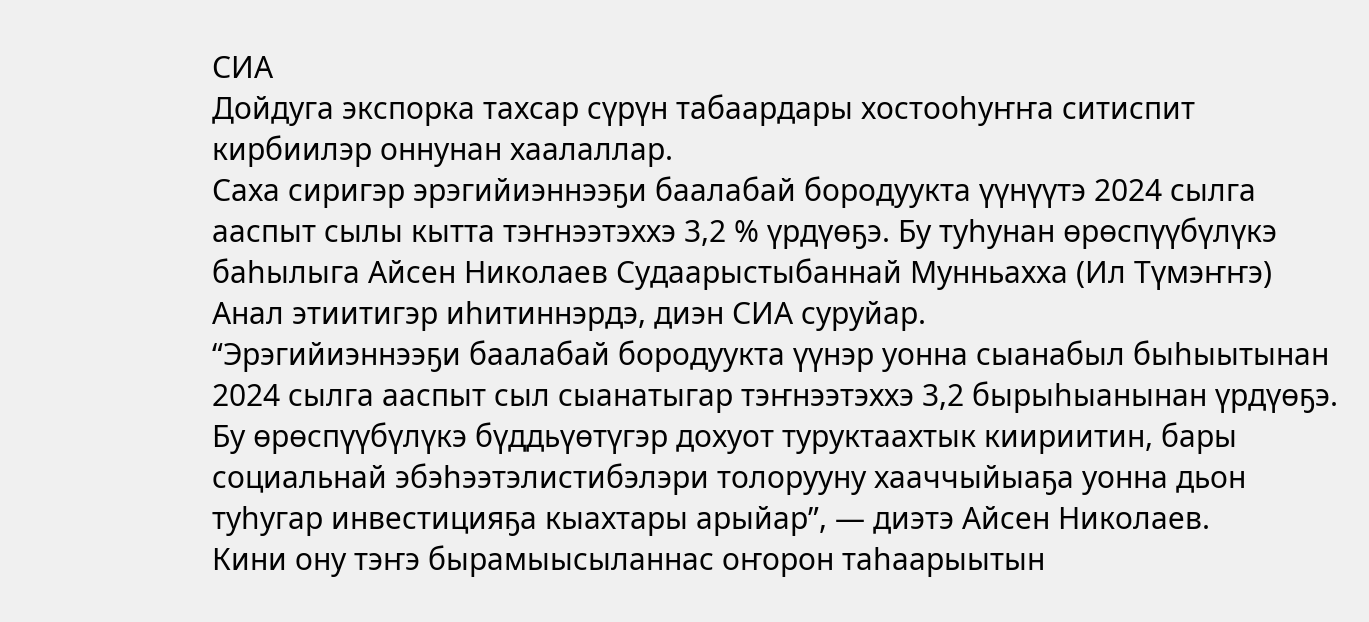СИА
Дойдуга экспорка тахсар сүрүн табаардары хостооһуҥҥа ситиспит кирбиилэр оннунан хаалаллар.
Саха сиригэр эрэгийиэннээҕи баалабай бородуукта үүнүүтэ 2024 сылга ааспыт сылы кытта тэҥнээтэххэ 3,2 % үрдүөҕэ. Бу туһунан өрөспүүбүлүкэ баһылыга Айсен Николаев Судаарыстыбаннай Мунньахха (Ил Түмэҥҥэ) Анал этиитигэр иһитиннэрдэ, диэн СИА суруйар.
“Эрэгийиэннээҕи баалабай бородуукта үүнэр уонна сыанабыл быһыытынан 2024 сылга ааспыт сыл сыанатыгар тэҥнээтэххэ 3,2 бырыһыанынан үрдүөҕэ. Бу өрөспүүбүлүкэ бүддьүөтүгэр дохуот туруктаахтык киириитин, бары социальнай эбэһээтэлистибэлэри толорууну хааччыйыаҕа уонна дьон туһугар инвестицияҕа кыахтары арыйар”, — диэтэ Айсен Николаев.
Кини ону тэҥэ бырамыысыланнас оҥорон таһаарыытын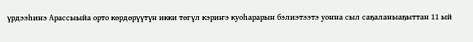үрдээһинэ Арассыыйа орто көрдөрүүтүн икки төгүл кэриҥэ куоһарарын бэлиэтээтэ уонна сыл саҕаланыаҕыттан 11 ый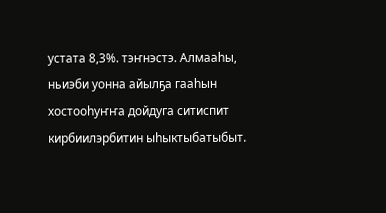устата 8,3%. тэҥнэстэ. Алмааһы, ньиэби уонна айылҕа гааһын хостооһуҥҥа дойдуга ситиспит кирбиилэрбитин ыһыктыбатыбыт.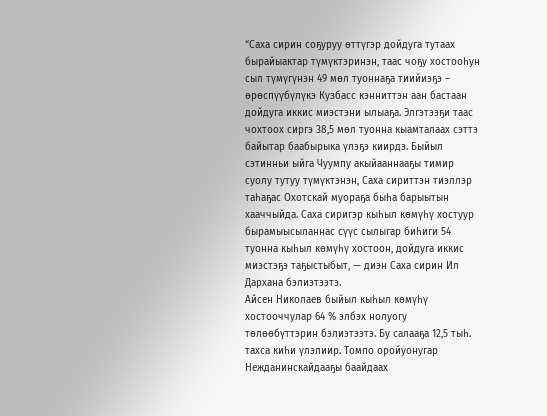“Саха сирин соҕуруу өттүгэр дойдуга тутаах бырайыактар түмүктэринэн, таас чоҕу хостооһун сыл түмүгүнэн 49 мөл туоннаҕа тиийиэҕэ – өрөспүүбүлүкэ Кузбасс кэнниттэн аан бастаан дойдуга иккис миэстэни ылыаҕа. Элгэтээҕи таас чохтоох сиргэ 38,5 мөл туонна кыамталаах сэттэ байытар баабырыка үлэҕэ киирдэ. Быйыл сэтинньи ыйга Чуумпу акыйааннааҕы тимир суолу тутуу түмүктэнэн, Саха сириттэн тиэллэр таһаҕас Охотскай муораҕа быһа барыытын хааччыйда. Саха сиригэр кыһыл көмүһү хостуур бырамыысыланнас сүүс сылыгар биһиги 54 туонна кыһыл көмүһү хостоон, дойдуга иккис миэстэҕэ таҕыстыбыт, — диэн Саха сирин Ил Дархана бэлиэтээтэ.
Айсен Николаев быйыл кыһыл көмүһү хостооччулар 64 % элбэх нолуогу төлөөбүттэрин бэлиэтээтэ. Бу салааҕа 12,5 тыһ. тахса киһи үлэлиир. Томпо оройуонугар Нежданинскайдааҕы баайдаах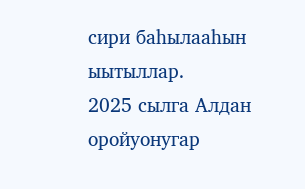сири баһылааһын ыытыллар.
2025 сылга Алдан оройуонугар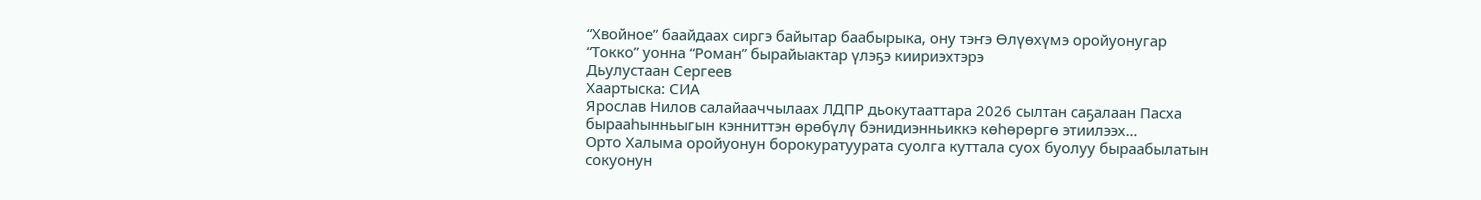“Хвойное” баайдаах сиргэ байытар баабырыка, ону тэҥэ Өлүөхүмэ оройуонугар “Токко” уонна “Роман” бырайыактар үлэҕэ киириэхтэрэ
Дьулустаан Сергеев
Хаартыска: СИА
Ярослав Нилов салайааччылаах ЛДПР дьокутааттара 2026 сылтан саҕалаан Пасха бырааһынньыгын кэнниттэн өрөбүлү бэнидиэнньиккэ көһөрөргө этиилээх…
Орто Халыма оройуонун борокуратуурата суолга куттала суох буолуу быраабылатын сокуонун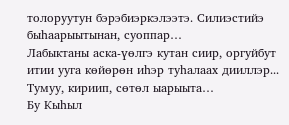толоруутун бэрэбиэркэлээтэ. Силиэстийэ быһаарыытынан, суоппар…
Лабыктаны аска-үөлгэ кутан сиир, оргуйбут итии ууга көйөрөн иһэр туһалаах дииллэр... Тумуу, кириип, сөтөл ыарыыта…
Бу Кыһыл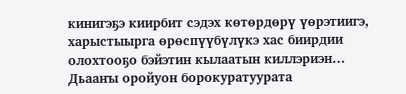кинигэҕэ киирбит сэдэх көтөрдөрү үөрэтиигэ, харыстыырга өрөспүүбүлүкэ хас биирдии олохтооҕо бэйэтин кылаатын киллэриэн…
Дьааҥы оройуон борокуратуурата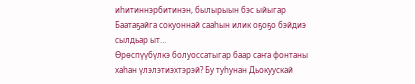иһитиннэрбитинэн, былырыын бэс ыйыгар Баатаҕайга сокуоннай сааһын илик оҕоҕо бэйдиэ сылдьар ыт…
Өрөспүүбүлкэ болуоссатыгар баар саҥа фонтаны хаһан үлэлэтиэхтэрэй? Бу туһунан Дьокуускай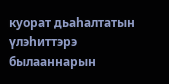куорат дьаһалтатын үлэһиттэрэ былааннарын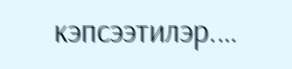кэпсээтилэр.…